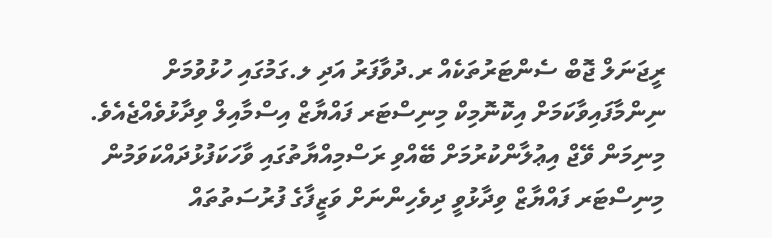ރީޖަނަލް ޖޮބް ސެންޓަރުތަކެއް ރ.ދުވާފަރު އަދި ލ.ގަމުގައި ހުޅުވުމަށް ނިންމާފައިވާކަމަށް އިކޮނޮމިކް މިނިސްޓަރ ފައްޔާޒް އިސްމާއިލް ވިދާޅުވެއްޖެއެވެ.
މިނިމަން ވޭޖް އިޢުލާންކުރުމަށް ބޭއްވި ރަސްމިއްޔާތުގައި ވާހަކަފުޅުދައްކަވަމުން މިނިސްޓަރ ފައްޔާޒް ވިދާޅުވީ ދިވެހިންނަށް ވަޒީފާގެ ފުރުސަތުތައް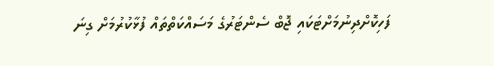ފަހިކޮށްދިނުމަށްޓަކައި ޖޮބް ސެންޓަރުގެ މަސައްކަތްތައް ފުޅާކުރުމަށް ގިނަ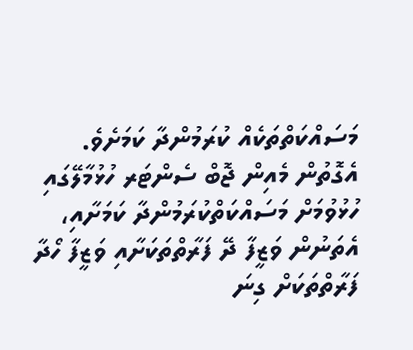މަސައްކަތްތަކެއް ކުރަމުންދާ ކަމަށެވެ.
އެގޮތުން މެއިން ޖޮބް ސެންޓަރ ހުޅުމާލޭގައި ހުޅުވުމަށް މަސައްކަތްކުރަމުންދާ ކަމަށާއި، އެތަނުން ވަޒީފާ ދޭ ފަރާތްތަކަށާއި ވަޒީފާ ހޯދާ ފަރާތްތަކަށް ގިނަ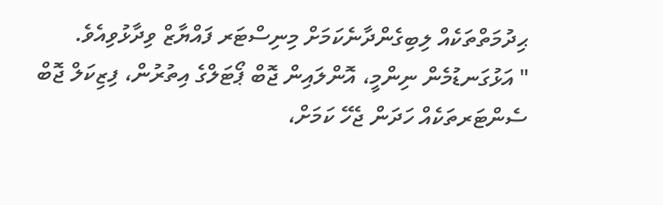ޙިދުމަތްތަކެއް ލިބިގެންދާނެކަމަށް މިނިސްޓަރ ފައްޔާޒް ވިދާޅުވިއެވެ.
" އަޅުގަނޑުމެން ނިންމީ، އޮންލައިން ޖޮބް ޕޯޓަލްގެ އިތުރުން، ފިޒިކަލް ޖޮބް ސެންޓަރތަކެއް ހަދަން ޖެހޭ ކަމަށް،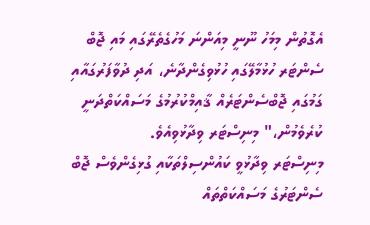އެގޮތުން މިމަހު ނޫނީ މިއަންނަ މަހުގެތެރޭގައި މައި ޖޮބް ސެންޓަރ ހުޅުމާލޭގައި ހުޅުވިގެންދާނެ، އަދި ދުވާފަރުގައާއި ގަމުގައި ޖޮބްސެންޓަރެއް ޤާއިމްކުރުމުގެ މަސައްކަތްދަނީ ކުރެވެމުން،" މިނިސްޓަރ ވިދާޅުވިއެވެ.
މިނިސްޓަރ ވިދާޅުވީ ކައުންސިލްތަކާއި ގުޅިގެންވެސް ޖޮބް ސެންޓަރުގެ މަސައްކަތްތައް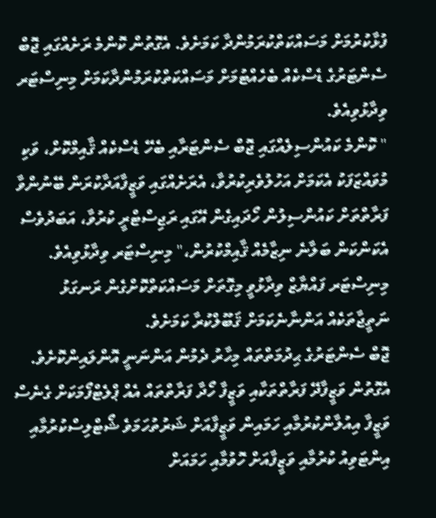ފުޅާކުރުމަށް މަސައްކަތްކުރަމުންދާ ކަމަށެވެ. އެގޮތުން ކޮންމެ ރަށެއްގައި ޖޮބް ސެންޓަރުގެ ޑެސްކެއް ބެހެއްޓުމަށް މަސައްކަތްކުރަމުންދާކަމަށް މިނިސްޓަރ ވިދާޅުވިއެވެ.
" ކޮންމެ ކައުންސިލެއްގައި ޖޮބް ސެންޓަރާއި ބެހޭ ޑެސްކެއް ޤާއިމްކޮށް، ވަކި މުވައްޒަފަކު އެކަމަށް އަހުލުވެރިކުރުވާ، އެރަށެއްގައި ވަޒީފާއަދާކުރަން ބޭނުންވާ ފަރާތްތަށް ކައުންސިލުން ހޯދައިގެން އޭގައި ރަޖިސްޓްރީ ކުރުވާ، އަބަދުވެސް އެކަންކަން ބަލާނެ ނިޒާމެއް ޤާއިމްކުރުން،" މިނިސްޓަރ ވިދާޅުވިއެވެ.
މިނިސްޓަރ ފައްޔާޒް ވިދާޅުވީ މިގޮތަށް މަސައްކަތްކޮށްގެން ރަނގަޅު ނަތީޖާތަކެއް އަންނާނެކަމަށް ޤަބޫލްކުރާ ކަމަށެވެ.
ޖޮބް ސެންޓަރުގެ ޙިދުމަތްތައް މިހާރު ދެމުން އަންނަނީ އޮންލައިންކޮށެވެ. އެގޮތުން ވަޒީފާދޭ ފަރާތްތަކާއި ވަޒީފާ ހޯދާ ފަރާތްތައް އެއް ޕްލެޓްފޯމަކަށް ގެނެސް ވަޒީފާ އިއުލާންކުރުމާއި ހަމައިން ވަޒީފާއަށް ޝަރުތުހަމަވެ ޝޯޓްލިސްކުރުމާއި އިންޓަވިއު ކުރުމާއި ވަޒީފާއަށް ހޮވުމާއި ހަމައަށް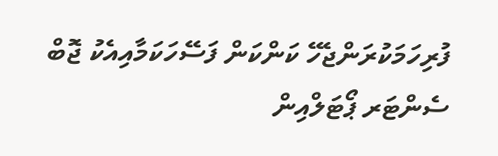ފުރިހަމަކުރަންޖެހޭ ކަންކަން ފަސޭހަކަމާއިއެކު ޖޮބް ސެންޓަރ ޕޯޓަލްއިން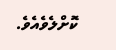ކޮށްލެވެއެވެ.